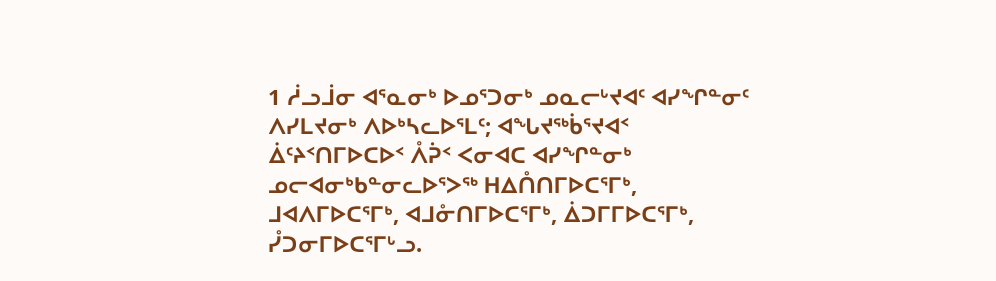1 ᓲᓗᒨᓂ ᐊᕐᓇᓂᒃ ᐅᓄᕐᑐᓂᒃ ᓄᓇᓕᒡᔪᐊᑦ ᐊᓯᖏᓐᓂᑦ ᐱᓯᒪᔪᓂᒃ ᐱᐅᒃᓴᓚᐅᕐᒪᑦ; ᐊᖓᔪᖅᑳᕐᔪᐊᑉ ᐄᑦᔨᑉᑎᒥᐅᑕᐅᑉ ᐰᕉᑉ ᐸᓂᐊᑕ ᐊᓯᖏᓐᓂᒃ ᓄᓕᐊᓂᒃᑲᓐᓂᓚᐅᕐᐳᖅ ᕼᐃᑍᑎᒥᐅᑕᕐᒥᒃ, ᒧᐊᐱᒥᐅᑕᕐᒥᒃ, ᐊᒧᓁᑎᒥᐅᑕᕐᒥᒃ, ᐄᑐᒥᒥᐅᑕᕐᒥᒃ, ᓮᑐᓂᒥᐅᑕᕐᒥᒡᓗ.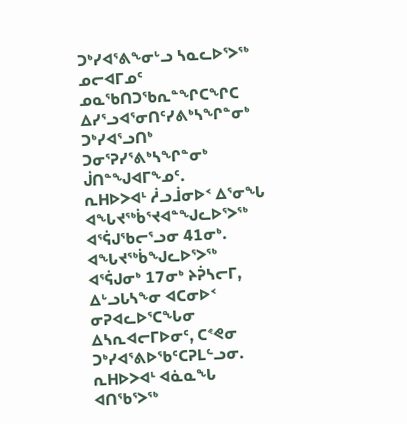ᑐᒃᓯᐊᕐᕕᖕᓂᒡᓗ ᓴᓇᓚᐅᕐᐳᖅ ᓄᓕᐊᒥᓄᑦ ᓄᓇᖃᑎᑐᖃᕆᓐᖏᑕᖏᑕ ᐃᓯᕐᓗᐊᕐᓂᑎᑦᓯᕕᒃᓴᖏᓐᓂᒃ ᑐᒃᓯᐊᕐᓗᑎᒃ ᑐᓂᕐᕈᓯᕐᕕᒃᓴᖏᓐᓂᒃ ᒎᑎᓐᖑᐊᒥᖕᓄᑦ.
ᕆᕼᐅᐳᐊᒻ ᓲᓗᒨᓂᐅᑉ ᐃᕐᓂᖓ ᐊᖓᔪᖅᑳᕐᔪᐊᓐᖑᓚᐅᕐᐳᖅ ᐊᕐᕌᒍᖃᓕᕐᓗᓂ 41ᓂᒃ. ᐊᖓᔪᖅᑳᖑᓚᐅᕐᐳᖅ ᐊᕐᕌᒍᓂᒃ 17ᓂᒃ ᔨᕉᓴᓕᒥ, ᐃᒡᓗᒐᓴᖕᓂ ᐊᑕᓂᐅᑉ ᓂᕈᐊᓚᐅᕐᑕᖓᓂ ᐃᓴᕆᐊᓕᒥᐅᓂᑦ, ᑕᕝᕙᓂ ᑐᒃᓯᐊᕐᕕᐅᖃᑦᑕᕈᒪᓪᓗᓂ. ᕆᕼᐅᐳᐊᒻ ᐊᓈᓇᖓ ᐊᑎᖃᕐᐳᖅ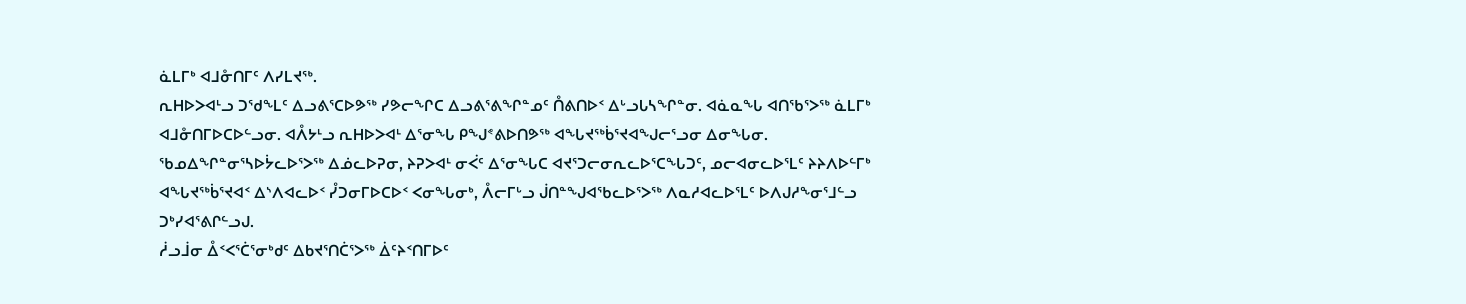ᓈᒪᒥᒃ ᐊᒧᓁᑎᒥᑦ ᐱᓯᒪᔪᖅ.
ᕆᕼᐅᐳᐊᒻᓗ ᑐᖁᖕᒪᑦ ᐃᓗᕕᕐᑕᐅᕗᖅ ᓯᕗᓕᖏᑕ ᐃᓗᕕᕐᕕᖏᓐᓄᑦ ᑍᕕᑎᐅᑉ ᐃᒡᓗᒐᓴᖏᓐᓂ. ᐊᓈᓇᖓ ᐊᑎᖃᕐᐳᖅ ᓈᒪᒥᒃ ᐊᒧᓁᑎᒥᐅᑕᐅᓪᓗᓂ. ᐊᐰᔭᒻᓗ ᕆᕼᐅᐳᐊᒻ ᐃᕐᓂᖓ ᑭᖑᕝᕕᐅᑎᕗᖅ ᐊᖓᔪᖅᑳᕐᔪᐊᖑᓕᕐᓗᓂ ᐃᓂᖓᓂ.
ᖃᓄᐃᖏᓐᓂᕐᓴᐅᔮᓚᐅᕐᐳᖅ ᐃᓅᓚᐅᕈᓂ, ᔨᕈᐳᐊᒻ ᓂᐹᑦ ᐃᕐᓂᖓᑕ ᐊᔪᕐᑐᓕᓂᕆᓚᐅᕐᑕᖓᑐᑦ, ᓄᓕᐊᓂᓚᐅᕐᒪᑦ ᔨᔨᐱᐅᓪᒥᒃ ᐊᖓᔪᖅᑳᕐᔪᐊᑉ ᐃᔅᐱᐊᓚᐅᑉ ᓮᑐᓂᒥᐅᑕᐅᑉ ᐸᓂᖓᓂᒃ, ᐰᓕᒥᒡᓗ ᒎᑎᓐᖑᐊᖃᓚᐅᕐᐳᖅ ᐱᓇᓱᐊᓚᐅᕐᒪᑦ ᐅᐱᒍᓱᖕᓂᕐᒧᓪᓗ ᑐᒃᓯᐊᕐᕕᒋᓪᓗᒍ.
ᓲᓗᒨᓂ ᐂᑉᐸᕐᑖᕐᓂᒃᑯᑦ ᐃᑲᔪᕐᑎᑖᕐᐳᖅ ᐄᑦᔨᑉᑎᒥᐅᑦ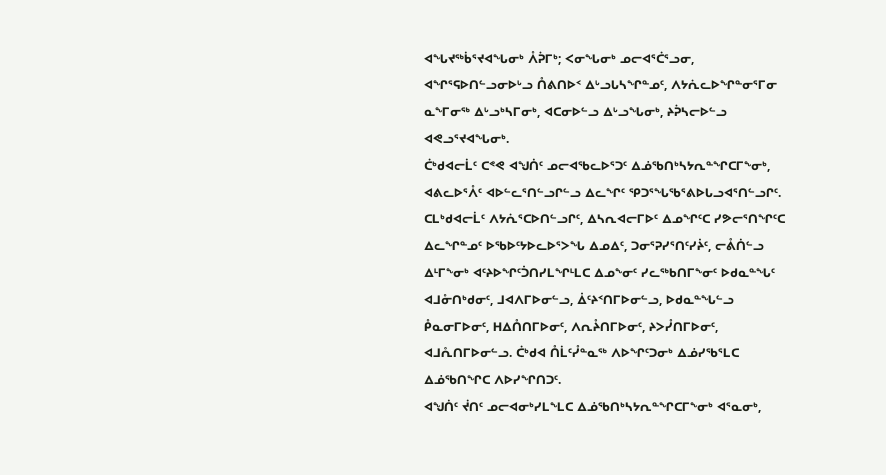ᐊᖓᔪᖅᑳᕐᔪᐊᖓᓂᒃ ᐰᕉᒥᒃ; ᐸᓂᖓᓂᒃ ᓄᓕᐊᕐᑖᕐᓗᓂ, ᐊᖏᕐᕋᐅᑎᓪᓗᓂᐅᒡᓗ ᑍᕕᑎᐅᑉ ᐃᒡᓗᒐᓴᖏᓐᓄᑦ, ᐱᔭᕇᓚᐅᖏᓐᓂᕐᒥᓂ ᓇᖕᒥᓂᖅ ᐃᒡᓗᒃᓴᒥᓂᒃ, ᐊᑕᓂᐅᓪᓗ ᐃᒡᓗᖓᓂᒃ, ᔨᕉᓴᓕᐅᓪᓗ ᐊᕙᓗᕐᔪᐊᖓᓂᒃ.
ᑖᒃᑯᐊᓕᒫᑦ ᑕᕝᕙ ᐊᖑᑏᑦ ᓄᓕᐊᖃᓚᐅᕐᑐᑦ ᐃᓅᖃᑎᒃᓴᔭᕆᓐᖏᑕᒥᖕᓂᒃ, ᐊᕕᓚᐅᕐᐰᑦ ᐊᐅᓪᓚᕐᑎᓪᓗᒋᓪᓗ ᐃᓚᖏᑦ ᕿᑐᕐᖓᖃᕐᕕᐅᒐᓗᐊᕐᑎᓪᓗᒋᑦ.
ᑕᒪᒃᑯᐊᓕᒫᑦ ᐱᔭᕇᕐᑕᐅᑎᓪᓗᒋᑦ, ᐃᓴᕆᐊᓕᒥᐅᑦ ᐃᓄᖏᑦᑕ ᓯᕗᓕᕐᑎᖏᑦᑕ ᐃᓚᖏᓐᓄᑦ ᐅᖃᐅᑦᔭᐅᓚᐅᕐᐳᖓ ᐃᓄᐃᑦ, ᑐᓂᕐᕈᓯᕐᑎᑦᓯᔩᑦ, ᓕᕔᑏᓪᓗ ᐃᒻᒥᖕᓂᒃ ᐊᑦᔨᐅᖏᑦᑑᑎᓯᒪᖏᒻᒪᑕ ᐃᓄᖕᓂᑦ ᓯᓚᖅᑲᑎᒥᖕᓂᑦ ᐅᑯᓇᓐᖓᑦ ᐊᒧᓁᑎᒃᑯᓂᑦ, ᒧᐊᐱᒥᐅᓂᓪᓗ, ᐄᑦᔨᑉᑎᒥᐅᓂᓪᓗ, ᐅᑯᓇᓐᖓᓪᓗ ᑬᓇᓂᒥᐅᓂᑦ, ᕼᐃᑍᑎᒥᐅᓂᑦ, ᐱᕆᔧᑎᒥᐅᓂᑦ, ᔨᐳᓮᑎᒥᐅᓂᑦ, ᐊᒧᕅᑎᒥᐅᓂᓪᓗ. ᑖᒃᑯᐊ ᑍᒫᑦᓮᓐᓇᖅ ᐱᐅᖏᑦᑐᓂᒃ ᐃᓅᓯᖃᕐᒪᑕ ᐃᓅᖃᑎᖏᑕ ᐱᐅᓯᖏᑎᑐᑦ.
ᐊᖑᑏᑦ ᔫᑎᑦ ᓄᓕᐊᓂᒃᓯᒪᖕᒪᑕ ᐃᓅᖃᑎᒃᓴᔭᕆᓐᖏᑕᒥᖕᓂᒃ ᐊᕐᓇᓂᒃ,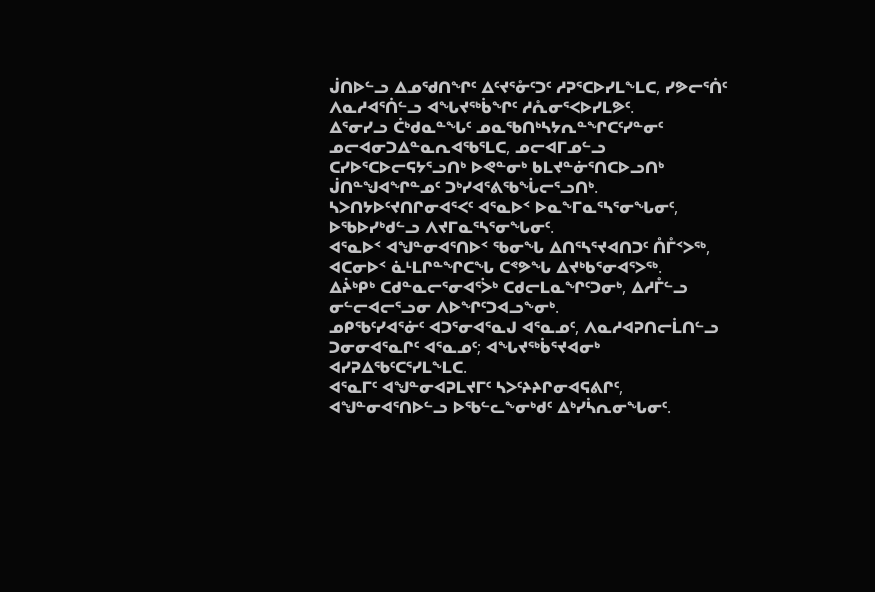ᒎᑎᐅᓪᓗ ᐃᓄᖁᑎᖏᑦ ᐃᑦᔪᕐᓁᑦᑐᑦ ᓱᕈᕐᑕᐅᓯᒪᖕᒪᑕ, ᓯᕗᓕᕐᑏᑦ ᐱᓇᓱᐊᕐᑏᓪᓗ ᐊᖓᔪᖅᑳᖏᑦ ᓱᕅᓂᕐᐸᐅᓯᒪᕗᑦ.
ᐃᕐᓂᓯᓗ ᑖᒃᑯᓇᓐᖓᑦ ᓄᓇᖃᑎᒃᓴᔭᕆᓐᖏᑕᑦᓯᓐᓂᑦ ᓄᓕᐊᓂᑐᐃᓐᓇᕆᐊᖃᕐᒪᑕ, ᓄᓕᐊᒥᓄᓪᓗ ᑕᓯᐅᕐᑕᐅᓕᕋᔭᕐᓗᑎᒃ ᐅᕙᓐᓂᒃ ᑲᒪᔪᓐᓃᕐᑎᑕᐅᓗᑎᒃ ᒎᑎᓐᖑᐊᖏᓐᓄᑦ ᑐᒃᓯᐊᕐᕕᖃᖔᓕᕐᓗᑎᒃ.
ᓴᐳᑎᔭᐅᑦᔪᑎᒋᓂᐊᕐᐸᑦ ᐊᕐᓇᐅᑉ ᐅᓇᖕᒥᓇᕐᓴᕐᓂᖓᓂᑦ, ᐅᖃᐅᓯᒃᑯᓪᓗ ᐱᔪᒥᓇᕐᓴᕐᓂᖓᓂᑦ.
ᐊᕐᓇᐅᑉ ᐊᖑᓐᓂᐊᕐᑎᐅᑉ ᖃᓂᖓ ᐃᑎᕐᓴᕐᔪᐊᑎᑐᑦ ᑍᒤᑉᐳᖅ, ᐊᑕᓂᐅᑉ ᓈᒻᒪᒋᓐᖏᑕᖓ ᑕᕝᕗᖓ ᐃᔪᒃᑲᕐᓂᐊᕐᐳᖅ.
ᐃᔩᒃᑭᒃ ᑕᑯᓐᓇᓕᕐᓂᐊᕐᐴᒃ ᑕᑯᓕᒪᓇᖏᑦᑐᓂᒃ, ᐃᓱᒤᓪᓗ ᓂᓪᓕᐊᓕᕐᓗᓂ ᐱᐅᖏᑦᑐᐊᓗᖕᓂᒃ.
ᓄᑭᖃᑦᓯᐊᕐᓃᑦ ᐊᑐᕐᓂᐊᕐᓇᒍ ᐊᕐᓇᓄᑦ, ᐱᓇᓱᐊᕈᑎᓕᒫᑎᓪᓗ ᑐᓂᓂᐊᕐᓇᒋᑦ ᐊᕐᓇᓄᑦ; ᐊᖓᔪᖅᑳᕐᔪᐊᓂᒃ ᐊᓯᕈᐃᖃᑦᑕᕐᓯᒪᖕᒪᑕ.
ᐊᕐᓇᒥᑦ ᐊᖑᓐᓂᐊᕈᒪᔪᒥᑦ ᓴᐳᑦᔨᔨᒋᓂᐊᕋᕕᒋᑦ, ᐊᖑᓐᓂᐊᕐᑎᐅᓪᓗ ᐅᖃᓪᓚᖕᓂᒃᑯᑦ ᐃᒃᓯᓵᕆᓂᖓᓂᑦ.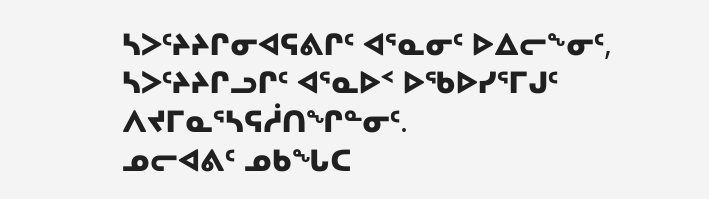ᓴᐳᑦᔨᔨᒋᓂᐊᕋᕕᒋᑦ ᐊᕐᓇᓂᑦ ᐅᐃᓕᖕᓂᑦ, ᓴᐳᑦᔨᔨᒋᓗᒋᑦ ᐊᕐᓇᐅᑉ ᐅᖃᐅᓯᕐᒥᒍᑦ ᐱᔪᒥᓇᕐᓴᕋᓲᑎᖏᓐᓂᑦ.
ᓄᓕᐊᕕᑦ ᓄᑲᖓᑕ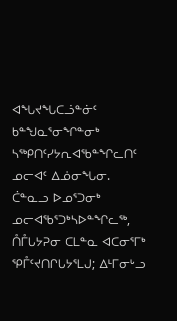ᐊᖓᔪᖓᑕᓘᓐᓃᑦ ᑲᓐᖑᓇᕐᓂᖏᓐᓂᒃ ᓴᖅᑭᑎᑦᓯᔭᕆᐊᖃᓐᖏᓚᑎᑦ ᓄᓕᐊᑦ ᐃᓅᓂᖓᓂ.
ᑖᓐᓇᓗ ᐅᓄᕐᑐᓂᒃ ᓄᓕᐊᖃᕐᑐᒃᓴᐅᓐᖏᓚᖅ, ᑍᒤᒐᔭᕈᓂ ᑕᒪᓐᓇ ᐊᑕᓂᕐᒥᒃ ᕿᒤᑦᔪᑎᒋᒐᔭᕐᒪᒍ; ᐃᒻᒥᓂᒡᓗ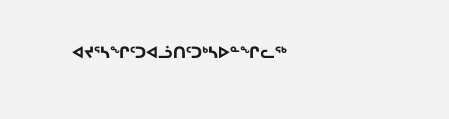ᐊᔪᕐᓴᖏᑦᑐᐊᓘᑎᑦᑐᒃᓴᐅᓐᖏᓚᖅ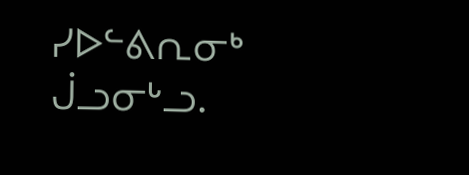ᓯᐅᓪᕕᕆᓂᒃ ᒎᓗᓂᒡᓗ.